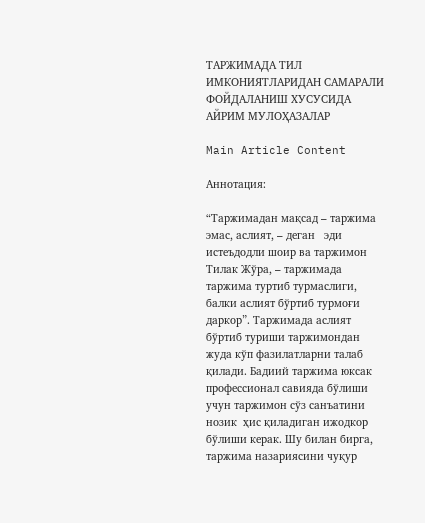ТАРЖИМАДА ТИЛ ИМКОНИЯТЛАРИДАН САМАРАЛИ ФОЙДАЛАНИШ ХУСУСИДА АЙРИМ МУЛОҲАЗАЛАР

Main Article Content

Аннотация:

“Таржимадан мақсад – таржима эмас, аслият, – деган   эди истеъдодли шоир ва таржимон Тилак Жўра, – таржимада таржима туртиб турмаслиги, балки аслият бўртиб турмоғи даркор”. Таржимада аслият бўртиб туриши таржимондан жуда кўп фазилатларни талаб қилади. Бадиий таржима юксак профессионал савияда бўлиши учун таржимон сўз санъатини нозик  ҳис қиладиган ижодкор бўлиши керак. Шу билан бирга, таржима назариясини чуқур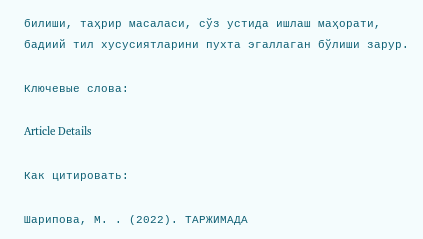билиши, таҳрир масаласи, сўз устида ишлаш маҳорати, бадиий тил хусусиятларини пухта эгаллаган бўлиши зарур.

Ключевые слова:

Article Details

Как цитировать:

Шарипова, М. . (2022). ТАРЖИМАДА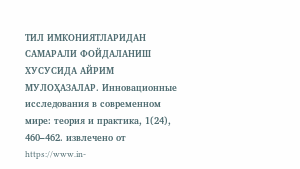ТИЛ ИМКОНИЯТЛАРИДАН САМАРАЛИ ФОЙДАЛАНИШ ХУСУСИДА АЙРИМ МУЛОҲАЗАЛАР. Инновационные исследования в современном мире: теория и практика, 1(24), 460–462. извлечено от https://www.in-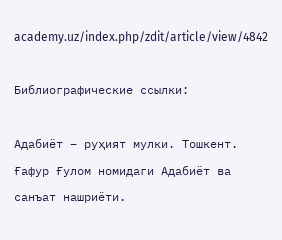academy.uz/index.php/zdit/article/view/4842

Библиографические ссылки:

Адабиёт – руҳият мулки. Тошкент. Ғафур Ғулом номидаги Адабиёт ва санъат нашриёти.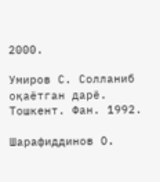2000.

Умиров С. Солланиб оқаётган дарё. Тошкент. Фан. 1992.

Шарафиддинов О.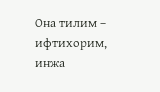Она тилим – ифтихорим, инжа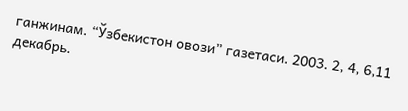ганжинам. “Ўзбекистон овози” газетаси. 2003. 2, 4, 6,11 декабрь.